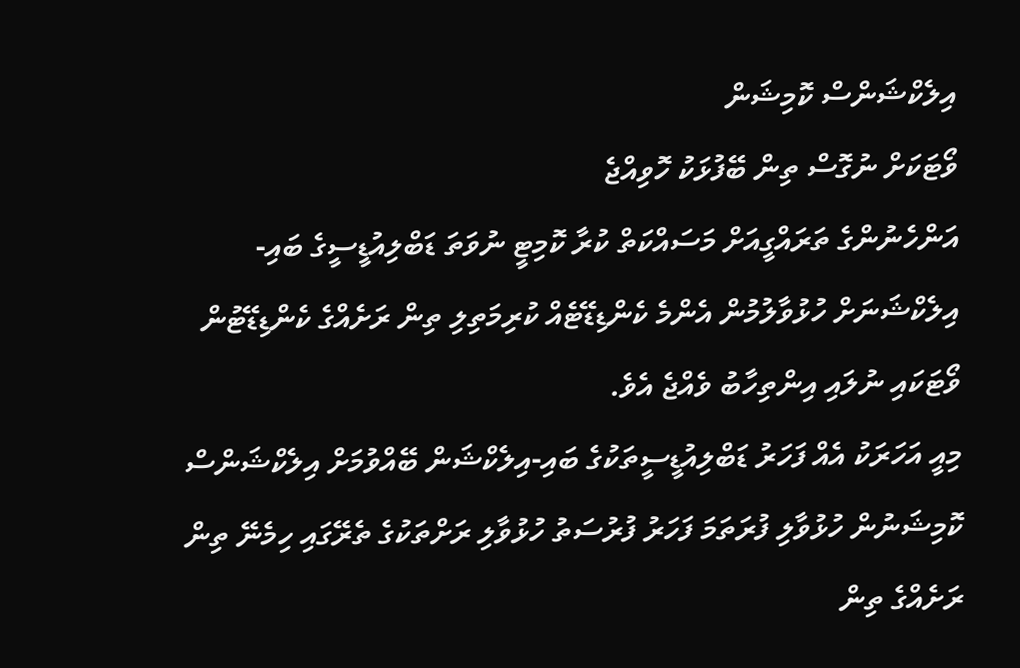އިލެކްޝަންސް ކޮމިޝަން
ވޯޓަކަށް ނުގޮސް ތިން ބޭފުޅަކު ހޮވިއްޖެ
އަންހެނުންގެ ތަރައްގީއަށް މަސައްކަތް ކުރާ ކޮމިޓީ ނުވަތަ ޑަބްލިއުޑީސީގެ ބައި-އިލެކްޝަނަށް ހުޅުވާލުމުން އެންމެ ކެންޑިޑޭޓެއް ކުރިމަތިލި ތިން ރަށެއްގެ ކެންޑިޑޭޓުން ވޯޓަކައި ނުލައި އިންތިހާބު ވެއްޖެ އެވެ.
މިއީ އަހަރަކު އެއް ފަހަރު ޑަބްލިއުޑީސީތަކުގެ ބައި-އިލެކްޝަން ބޭއްވުމަށް އިލެކްޝަންސް ކޮމިޝަނުން ހުޅުވާލި ފުރަތަމަ ފަހަރު ފުރުސަތު ހުޅުވާލި ރަށްތަކުގެ ތެރޭގައި ހިމެނޭ ތިން ރަށެއްގެ ތިން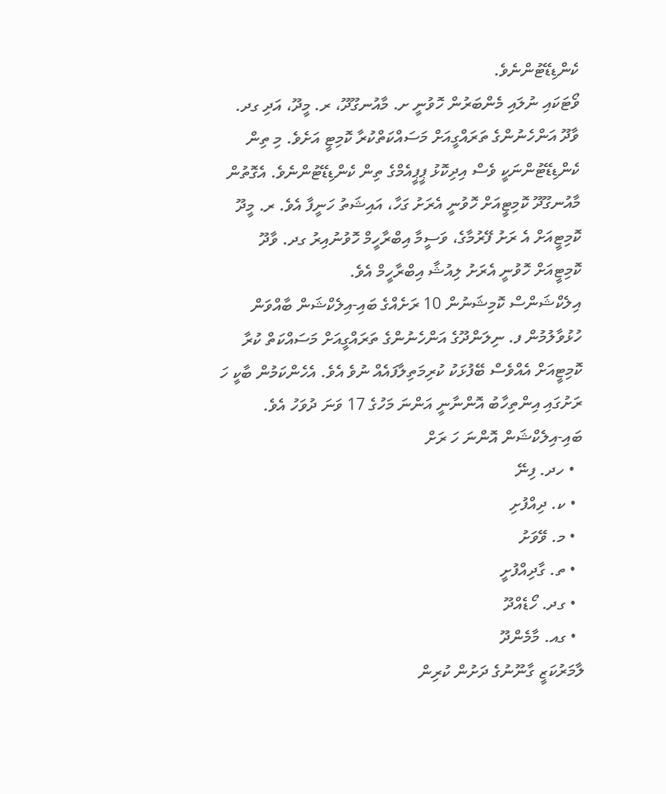ކެންޑިޑޭޓުންނެވެ.
ވޯޓަކައި ނުލައި މެންބަރުން ހޮވުނީ ށ. މާއުނގޫދޫ، ރ. މީދޫ، އަދި ގދ. ވާދޫ އަންހެނުންގެ ތަރައްގީއަށް މަސައްކަތްކުރާ ކޮމިޓީ އަށެވެ. މި ތިން ކެންޑިޑޭޓުންނަކީ ވެސް އިދިކޮޅު ޕީޕީއެމްގެ ތިން ކެންޑިޑޭޓުންނެވެ. އެގޮތުން މާއުނގޫދޫ ކޮމިޓީއަށް ހޮވުނީ އެރަށު ގަހާ، އައިޝަތު ހަނީފާ އެވެ. ރ. މީދޫ ކޮމިޓީއަށް އެ ރަށު ފޭރުމާގެ، ވަސީމާ އިބްރާހީމް ހޮވުނުއިރު ގދ. ވާދޫ ކޮމިޓީއަށް ހޮވުނީ އެރަށު ލިއުޝާ އިބްރާހީމް އެވެ.
އިލެކްޝަންސް ކޮމިޝަނުން 10 ރަށެއްގެ ބައި-އިލެކްޝަން ބާއްވަން ހުޅުވާލުމުން ފ. ނިލަންދޫގެ އަންހެނުންގެ ތަރައްގީއަށް މަސައްކަތް ކުރާ ކޮމިޓީއަށް އެއްވެސް ބޭފުޅަކު ކުރިމަތިލާފައެއް ނުވެ އެވެ. އެހެންކަމުން ބާކީ ހަ ރަށުގައި އިންތިހާބު އޮންނާނީ އަންނަ މަހުގެ 17 ވަނަ ދުވަހު އެވެ.
ބައި-އިލެކްޝަން އޮންނަ ހަ ރަށް
  • ހދ. ފިނޭ
  • ކ. ދިއްފުށި
  • މ. ވޭވަށު
  • ތ. ގާދިއްފުށީ
  • ގދ. ހޯޑެއްދޫ
  • ގއ. މާމެންދޫ
ލާމަރުކަޒީ ގާނޫނުގެ ދަށުން ކުރިން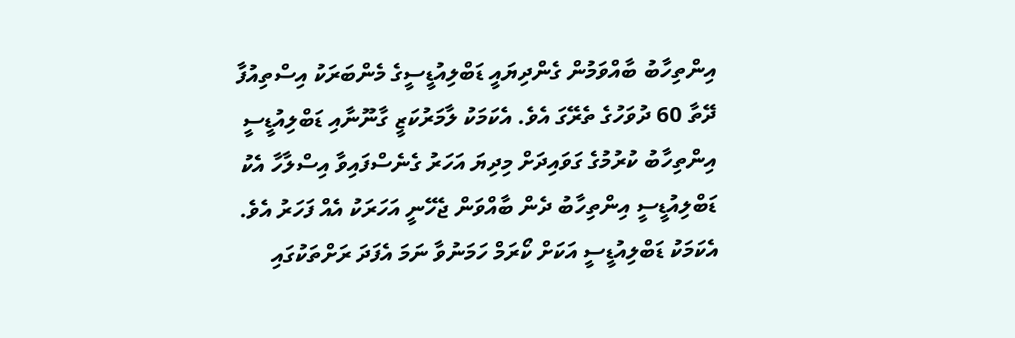އިންތިހާބު ބާއްވަމުން ގެންދިޔައީ ޑަބްލިއުޑީސީގެ މެންބަރަކު އިސްތިއުފާ ދޭތާ 60 ދުވަހުގެ ތެރޭގަ އެވެ. އެކަމަކު ލާމަރުކަޒީ ގާނޫނާއި ޑަބްލިއުޑީސީ އިންތިހާބު ކުރުމުގެ ގަވައިދަށް މިދިޔަ އަހަރު ގެނެސްފައިވާ އިސްލާހާ އެކު ޑަބްލިއުޑީސީ އިންތިހާބު ދެން ބާއްވަން ޖެހޭނީ އަހަރަކު އެއް ފަހަރު އެވެ. އެކަމަކު ޑަބްލިއުޑީސީ އަކަށް ކޯރަމް ހަމަނުވާ ނަމަ އެފަދަ ރަށްތަކުގައި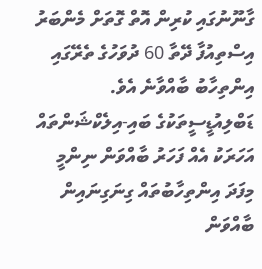ގާނޫނުގައި ކުރިން އޮތް ގޮތަށް މެންބަރު އިސްތިއުފާ ދޭތާ 60 ދުވަހުގެ ތެރޭގައި އިންތިހާބު ބާއްވާނެ އެވެ.
ޑަބްލިއުޑީސީތަކުގެ ބައި-އިލެކްޝަންތައް އަހަރަކު އެއް ފަހަރު ބާއްވަން ނިންމީ މިފަދަ އިންތިހާބުތައް ގިނަގިނައިން ބާއްވަން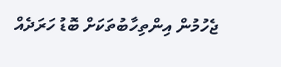ޖެހުމުން އިންތިހާބުތަކަށް ބޮޑު ހަރަދެއް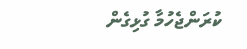ކުރަންޖެހުމާ ގުޅިގެން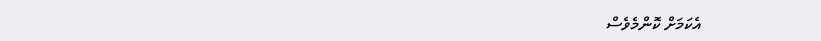އެކަމަށް ކޮންމެވެސް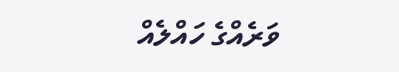ވަރެއްގެ ހައްލެއް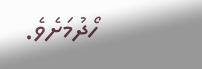ހޯދުމަށެވެ.